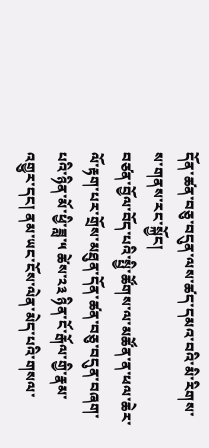དོན་ཚན་བཅུ་བདུན་ལས་ཚད་དམའ་བའི་མི་རིགས་ས་གནས་རང་སྐྱོང།
བཙན་བྱོལ་བོད་པའི་སྤྱི་ཚོགས་ལ་མཚོན་ན་ཕལ་ཆེར་ལོ་རྟག་པར་གྲོས་མཐུན་དོན་ཚན་བཅུ་བདུན་བཞག་པའི་ཉིན་མོ་ཕྱི་ཟླ་༥ ཚེས་༢༣ ཉིན་ངོ་རྒོལ་གྱི་རྣམ་འགྱུར་དང། ནམ་ཡང་ངོས་ལེན་མེད་པའི་གསལ་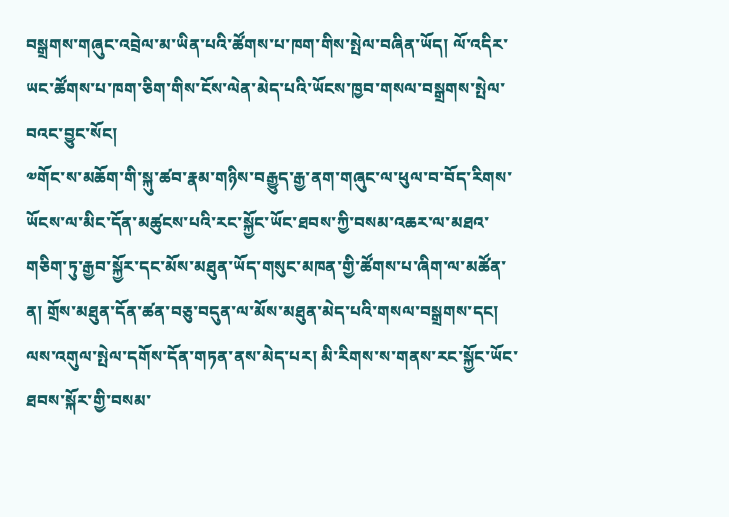བསྒྲགས་གཞུང་འབྲེལ་མ་ཡིན་པའི་ཚོགས་པ་ཁག་གིས་སྤེལ་བཞིན་ཡོད། ལོ་འདིར་ཡང་ཚོགས་པ་ཁག་ཅིག་གིས་ངོས་ལེན་མེད་པའི་ཡོངས་ཁྱབ་གསལ་བསྒྲགས་སྤེལ་བའང་བྱུང་སོང།
༧གོང་ས་མཆོག་གི་སྐུ་ཚབ་རྣམ་གཉིས་བརྒྱུད་རྒྱ་ནག་གཞུང་ལ་ཕུལ་བ་བོད་རིགས་ཡོངས་ལ་མིང་དོན་མཚུངས་པའི་རང་སྐྱོང་ཡོང་ཐབས་ཀྱི་བསམ་འཆར་ལ་མཐའ་གཅིག་ཏུ་རྒྱབ་སྐྱོར་དང་མོས་མཐུན་ཡོད་གསུང་མཁན་གྱི་ཚོགས་པ་ཞིག་ལ་མཚོན་ན། གྲོས་མཐུན་དོན་ཚན་བཅུ་བདུན་ལ་མོས་མཐུན་མེད་པའི་གསལ་བསྒྲགས་དང། ལས་འགུལ་སྤེལ་དགོས་དོན་གཏན་ནས་མེད་པར། མི་རིགས་ས་གནས་རང་སྐྱོང་ཡོང་ཐབས་སྐོར་གྱི་བསམ་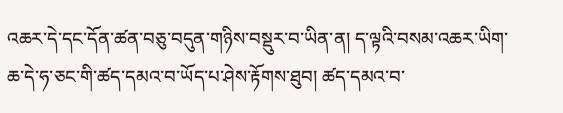འཆར་དེ་དང་དོན་ཚན་བཅུ་བདུན་གཉིས་བསྡུར་བ་ཡིན་ན། ད་ལྟའི་བསམ་འཆར་ཡིག་ཆ་དེ་ཧ་ཅང་གི་ཚད་དམའ་བ་ཡོད་པ་ཤེས་རྟོགས་ཐུབ། ཚད་དམའ་བ་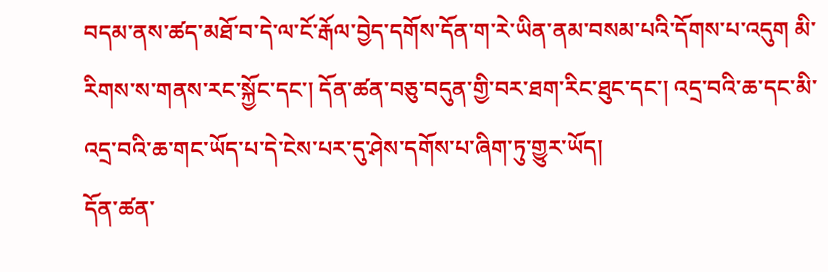བདམ་ནས་ཚད་མཐོ་བ་དེ་ལ་ངོ་རྒོལ་བྱེད་དགོས་དོན་ག་རེ་ཡིན་ནམ་བསམ་པའི་དོགས་པ་འདུག མི་རིགས་ས་གནས་རང་སྐྱོང་དང་། དོན་ཚན་བཅུ་བདུན་གྱི་བར་ཐག་རིང་ཐུང་དང་། འདྲ་བའི་ཆ་དང་མི་འདྲ་བའི་ཆ་གང་ཡོད་པ་དེ་ངེས་པར་དུ་ཤེས་དགོས་པ་ཞིག་ཏུ་གྱུར་ཡོད།
དོན་ཚན་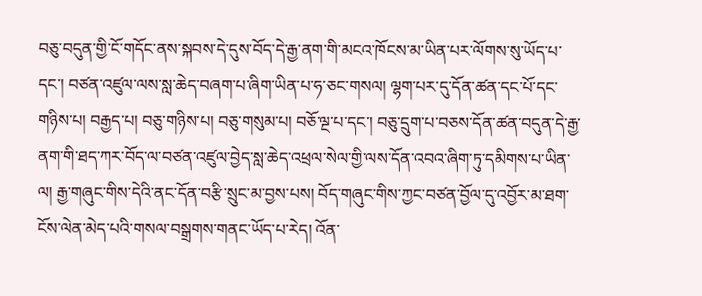བཅུ་བདུན་གྱི་ངོ་གདོང་ནས་སྐབས་དེ་དུས་བོད་དེ་རྒྱ་ནག་གི་མངའ་ཁོངས་མ་ཡིན་པར་ལོགས་སུ་ཡོད་པ་དང་། བཙན་འཛུལ་ལས་སླ་ཆེད་བཞག་པ་ཞིག་ཡིན་པ་ཧ་ཅང་གསལ། ལྷག་པར་དུ་དོན་ཚན་དང་པོ་དང་གཉིས་པ། བརྒྱད་པ། བཅུ་གཉིས་པ། བཅུ་གསུམ་པ། བཅོ་ལྔ་པ་དང་། བཅུ་དྲུག་པ་བཅས་དོན་ཚན་བདུན་དེ་རྒྱ་ནག་གི་ཐད་ཀར་བོད་ལ་བཙན་འཛུལ་བྱེད་སླ་ཆེད་འཕྲལ་སེལ་གྱི་ལས་དོན་འབའ་ཞིག་ཏུ་དམིགས་པ་ཡིན་ལ། རྒྱ་གཞུང་གིས་དེའི་ནང་དོན་བརྩི་སྲུང་མ་བྱས་པས། བོད་གཞུང་གིས་ཀྱང་བཙན་བྱོལ་དུ་འབྱོར་མ་ཐག་ངོས་ལེན་མེད་པའི་གསལ་བསྒྲགས་གནང་ཡོད་པ་རེད། འོན་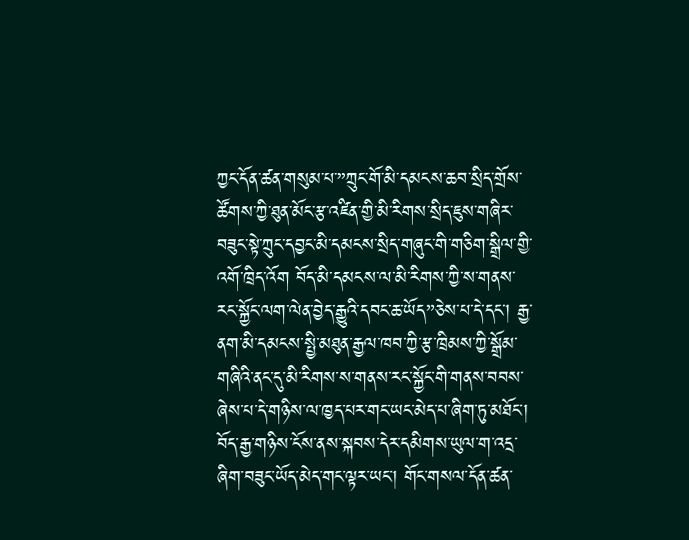ཀྱང་དོན་ཚན་གསུམ་པ་”ཀྲུང་གོ་མི་དམངས་ཆབ་སྲིད་གྲོས་ཚོགས་ཀྱི་ཐུན་མོང་རྩ་འཛིན་གྱི་མི་རིགས་སྲིད་ཇུས་གཞིར་བཟུང་སྟེ་ཀྲུང་དབྱང་མི་དམངས་སྲིད་གཞུང་གི་གཅིག་སྒྲིལ་གྱི་འགོ་ཁྲིད་འོག བོད་མི་དམངས་ལ་མི་རིགས་ཀྱི་ས་གནས་རང་སྐྱོང་ལག་ལེན་བྱེད་རྒྱུའི་དབང་ཆ་ཡོད”ཅེས་པ་དེ་དང་། རྒྱ་ནག་མི་དམངས་སྤྱི་མཐུན་རྒྱལ་ཁབ་ཀྱི་རྩ་ཁྲིམས་ཀྱི་སྒྲོམ་གཞིའི་ནང་དུ་མི་རིགས་ས་གནས་རང་སྐྱོང་གི་གནས་བབས་ཞེས་པ་དེ་གཉིས་ལ་ཁྱད་པར་གང་ཡང་མེད་པ་ཞིག་ཏུ་མཐོང་། བོད་རྒྱ་གཉིས་ངོས་ནས་སྐབས་དེར་དམིགས་ཡུལ་ག་འདྲ་ཞིག་བཟུང་ཡོད་མེད་གང་ལྟར་ཡང་། གོང་གསལ་དོན་ཚན་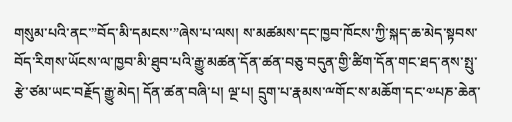གསུམ་པའི་ནང་”བོད་མི་དམངས་”ཞེས་པ་ལས། ས་མཚམས་དང་ཁྱབ་ཁོངས་ཀྱི་སྐད་ཆ་མེད་སྟབས་བོད་རིགས་ཡོངས་ལ་ཁྱབ་མི་ཐུབ་པའི་རྒྱུ་མཚན་དོན་ཚན་བཅུ་བདུན་གྱི་ཚིག་དོན་གང་ཐད་ནས་སྤུ་རྩེ་ཙམ་ཡང་བརྗོད་རྒྱུ་མེད། དོན་ཚན་བཞི་པ། ལྔ་པ། དྲུག་པ་རྣམས་ྋགོང་ས་མཆོག་དང་༧པཎ་ཆེན་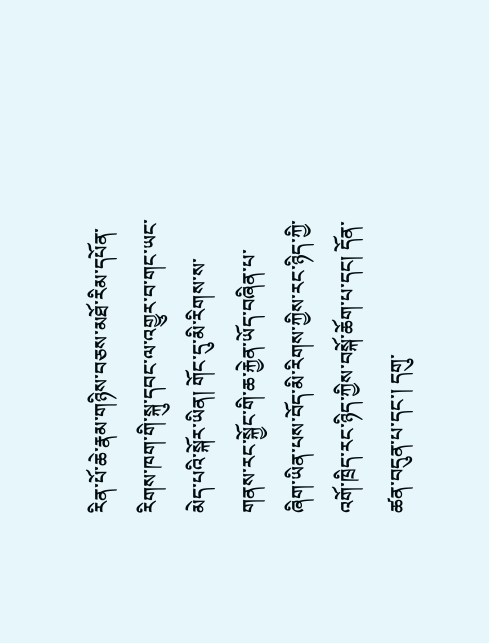རིན་པོ་ཆེ་རྣམ་གཉིས་བཅས་མཐོ་རིམ་དཔོན་རིགས་ཁག་གི་སྐུ་དབང་ལ་འགྱུར་བ་གང་ཡང་མེད་པའི་སྐོར་ཡིན། གོང་དུ་མི་རིགས་ས་གནས་རང་སྐྱོང་གི་ཆ་རྐྱེན་ཡོད་བཞིན་པ་ཞིག་ཡིན་པས་བོད་མི་རིགས་ཀྱིས་རང་ཉིད་ཀྱི་འགོ་ཁྲིད་རང་ཉིད་ཀྱིས་བསྐོ་ཆོག་པ་དང། དོན་ཚན་བདུན་པ་དང་། དགུ་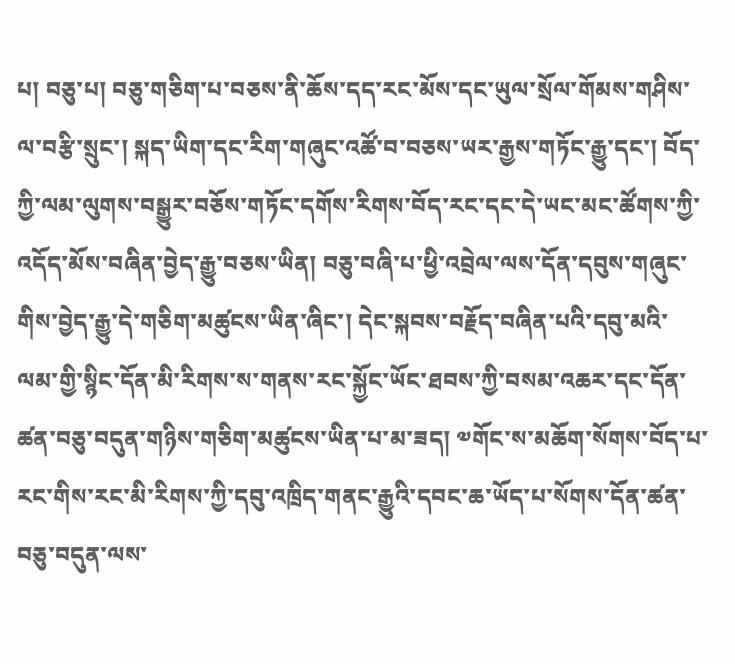པ། བཅུ་པ། བཅུ་གཅིག་པ་བཅས་ནི་ཆོས་དད་རང་མོས་དང་ཡུལ་སྲོལ་གོམས་གཤིས་ལ་བརྩི་སྲུང་། སྐད་ཡིག་དང་རིག་གཞུང་འཚོ་བ་བཅས་ཡར་རྒྱས་གཏོང་རྒྱུ་དང་། བོད་ཀྱི་ལམ་ལུགས་བསྒྱུར་བཅོས་གཏོང་དགོས་རིགས་བོད་རང་དང་དེ་ཡང་མང་ཚོགས་ཀྱི་འདོད་མོས་བཞིན་བྱེད་རྒྱུ་བཅས་ཡིན། བཅུ་བཞི་པ་ཕྱི་འབྲེལ་ལས་དོན་དབུས་གཞུང་གིས་བྱེད་རྒྱུ་དེ་གཅིག་མཚུངས་ཡིན་ཞིང་། དེང་སྐབས་བརྗོད་བཞིན་པའི་དབུ་མའི་ལམ་གྱི་སྙིང་དོན་མི་རིགས་ས་གནས་རང་སྐྱོང་ཡོང་ཐབས་ཀྱི་བསམ་འཆར་དང་དོན་ཚན་བཅུ་བདུན་གཉིས་གཅིག་མཚུངས་ཡིན་པ་མ་ཟད། ༧གོང་ས་མཆོག་སོགས་བོད་པ་རང་གིས་རང་མི་རིགས་ཀྱི་དབུ་འཁྲིད་གནང་རྒྱུའི་དབང་ཆ་ཡོད་པ་སོགས་དོན་ཚན་བཅུ་བདུན་ལས་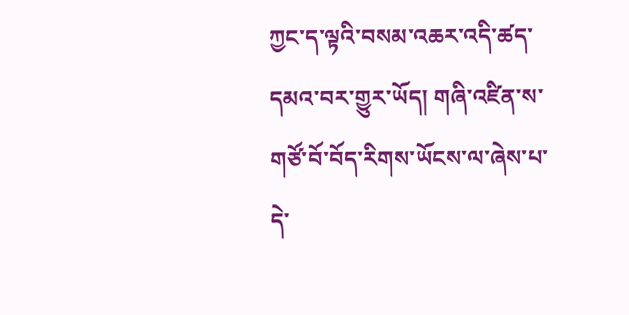ཀྱང་ད་ལྟའི་བསམ་འཆར་འདི་ཚད་དམའ་བར་གྱུར་ཡོད། གཞི་འཛིན་ས་གཙོ་བོ་བོད་རིགས་ཡོངས་ལ་ཞེས་པ་དེ་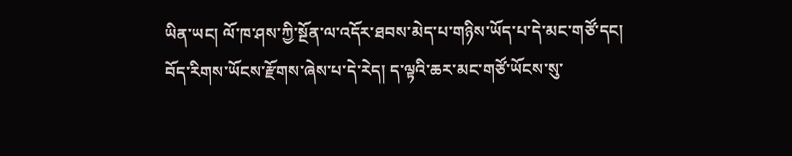ཡིན་ཡང། ལོ་ཁ་ཤས་ཀྱི་སྔོན་ལ་འདོར་ཐབས་མེད་པ་གཉིས་ཡོད་པ་དེ་མང་གཙོ་དང། བོད་རིགས་ཡོངས་རྫོགས་ཞེས་པ་དེ་རེད། ད་ལྟའི་ཆར་མང་གཙོ་ཡོངས་སུ་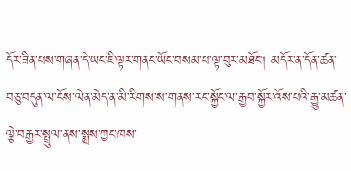དོར་ཟིན་པས་གཞན་དེ་ཡང་ཇི་ལྟར་གནང་ཡོང་བསམ་པ་ལྟ་བུར་མཐོང། མདོར་ན་དོན་ཚན་བཅུ་བདུན་ལ་ངོས་ལེན་མེད་ན་མི་རིགས་ས་གནས་རང་སྐྱོང་ལ་རྒྱབ་སྐྱོར་འོས་པའི་རྒྱུ་མཚན་ལྕེ་བརྒྱར་སྤྲུལ་ནས་སྨྲས་ཀྱང་ཁས་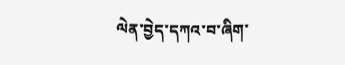ལེན་བྱེད་དཀའ་བ་ཞིག་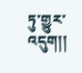ཏུ་གྱུར་འདུག།།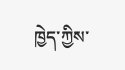ཁྱེད་ཀྱིས་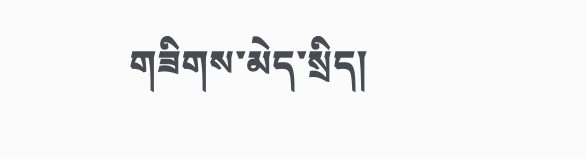གཟིགས་མེད་སྲིད།